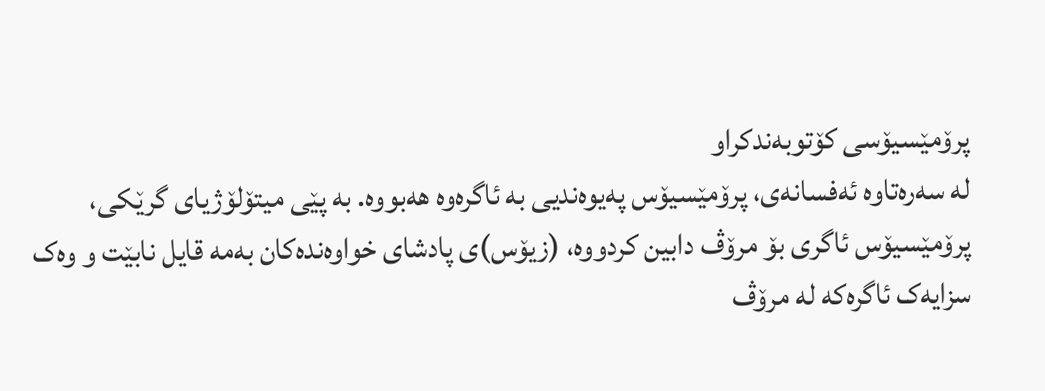پرۆمێسیۆسی کۆتوبەندکراو
لە سەرەتاوە ئەفسانەی، پرۆمێسیۆس پەیوەندیی بە ئاگرەوە هەبووە. بە پێی میتۆلۆژیای گرێکی، پرۆمێسیۆس ئاگری بۆ مرۆڤ دابین کردووە، (زیۆس)ی پادشای خواوەندەکان بەمە قایل نابێت و وەک سزایەک ئاگرەکە لە مرۆڤ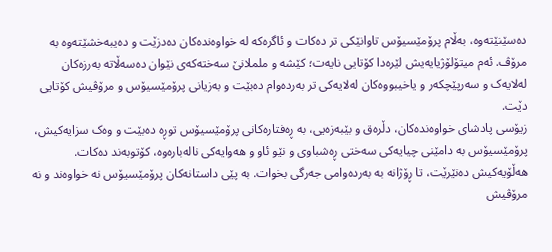دەسێنێتەوە، بەڵام پرۆمێسیۆس تاوانێکی تر دەکات و ئاگرەکە لە خواوەندەکان دەدزێت و دەیبەخشێتەوە بە مرۆڤ. ئەم میتۆلۆژیایەیش لێرەدا کۆتایی نایەت؛ کێشە و ململانێ سەختەکەی نێوان دەسەڵاتە بەرزەکان لەلایەک و سەرپێچکەر و یاخیبووەکان لەلایەکی تر بەردەوام دەبێت و بەزیانی پرۆمێسیۆس و مرۆڤیش کۆتایی دێت.
زیۆسی پادشای خواوەندەکان، دڵرەق و بێبەزەیی، بە ڕەفتارەکانی پرۆمێسیۆس توڕە دەبێت و وەک سزایەکیش، پرۆمێسیۆس بە دامێنی چیایەکی سەختی ڕەشباوی و نێو ئاو و هەوایەکی نالەبارەوە، کۆتوبەند دەکات. هەڵۆیەکیش دەنێرێت، تا ڕۆژانە بە بەردەوامی جەرگی بخوات. بە پێی داستانەکان پرۆمێسیۆس نە خواوەند و نە مرۆڤیش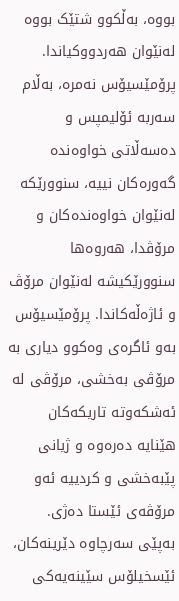بووە، بەڵکوو شتێک بووە لەنێوان هەردووکیاندا. پرۆمێسیۆس نەمرە، بەڵام سەربە ئۆلیمپس و دەسەڵاتی خواوەندە گەورەکان نییە، سنوورێکە لەنێوان خواوەندەکان و مرۆڤدا، هەروەها سنوورێکیشە لەنێوان مرۆڤ و ئاژەڵەکاندا. پرۆمێسیۆس بەو ئاگرەی وەکوو دیاری بە مرۆڤی بەخشی، مرۆڤی لە ئەشکەوتە تاریکەکان هێنایە دەرەوە و ژیانی پێبەخشی و کردییە ئەو مرۆڤەی ئێستا دەژی.
بەپێی سەرچاوە دێرینەکان، ئێسخیلۆس سێینەیەکی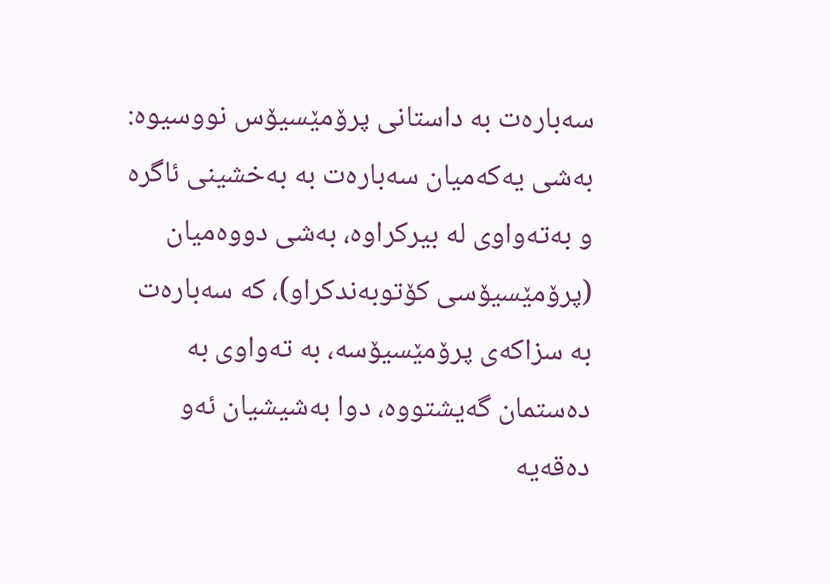سەبارەت بە داستانی پرۆمێسیۆس نووسیوە: بەشی یەکەمیان سەبارەت بە بەخشینی ئاگرە و بەتەواوی لە بیرکراوە، بەشی دووەمیان (پرۆمێسیۆسی کۆتوبەندکراو)، کە سەبارەت بە سزاکەی پرۆمێسیۆسە، بە تەواوی بە دەستمان گەیشتووە، دوا بەشیشیان ئەو دەقەیە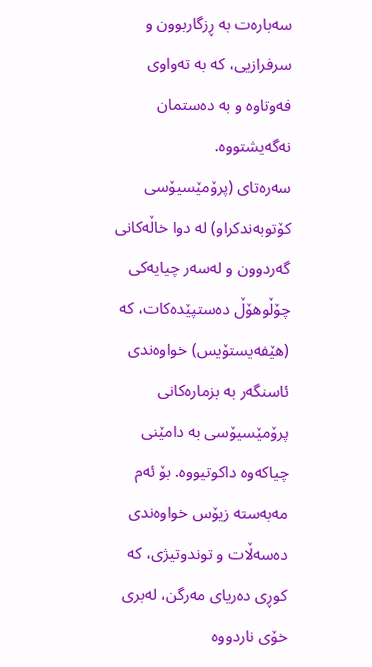سەبارەت بە ڕزگاربوون و سرفرازیی، کە بە تەواوی فەوتاوە و بە دەستمان نەگەیشتووە.
سەرەتای (پرۆمێسیۆسی کۆتوبەندکراو) لە دوا خاڵەکانی گەردوون و لەسەر چیایەکی چۆڵوهۆڵ دەستپێدەکات، کە (هێفەیستۆیس) خواوەندی ئاسنگەر بە بزمارەکانی پرۆمێسیۆسی بە دامێنی چیاکەوە داکوتیووە. بۆ ئەم مەبەستە زیۆس خواوەندی دەسەڵات و توندوتیژی، کە کوڕی دەریای مەرگن، لەبری خۆی ناردووە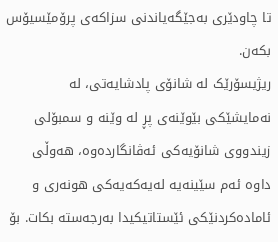تا چاودێری بەجێگەیاندنی سزاکەی پرۆمێسیۆس بکەن.
ریژیسۆرێک لە شانۆی پادشایەتی، لە نەمایشێکی بێوێنەی پڕ لە وێنە و سمبۆلی زیندووی شانۆیەکی ئەڤانگاردەوە، هەوڵی داوە ئەم سێینەیە لەیەکەیەکی هونەری و ئامادەکردنێکی ئێستاتیکیدا بەرجەستە بکات. بۆ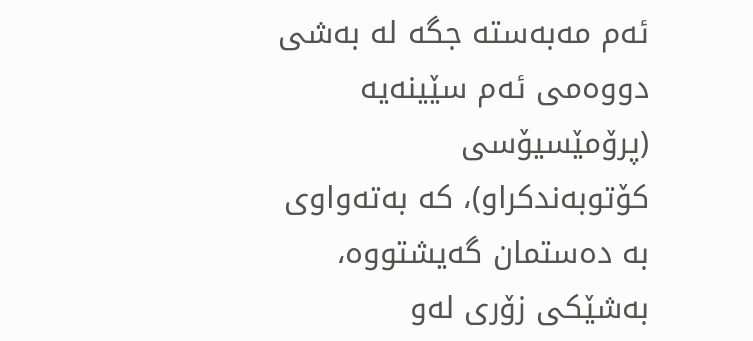ئەم مەبەستە جگە لە بەشی دووەمی ئەم سێینەیە (پرۆمێسیۆسی کۆتوبەندکراو)، کە بەتەواوی بە دەستمان گەیشتووە، بەشێکی زۆری لەو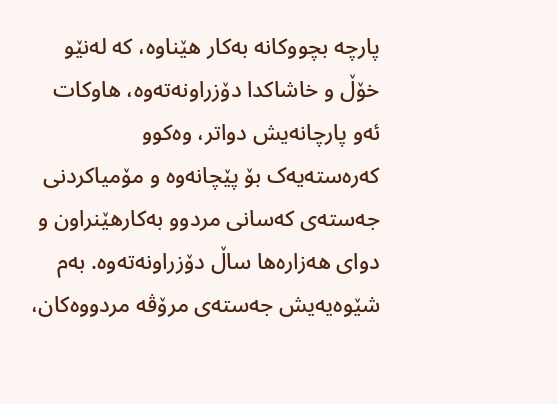پارچە بچووکانە بەکار هێناوە، کە لەنێو خۆڵ و خاشاکدا دۆزراونەتەوە، هاوکات ئەو پارچانەیش دواتر، وەکوو کەرەستەیەک بۆ پێچانەوە و مۆمیاکردنی جەستەی کەسانی مردوو بەکارهێنراون و دوای هەزارەها ساڵ دۆزراونەتەوە. بەم شێوەیەیش جەستەی مرۆڤە مردووەکان،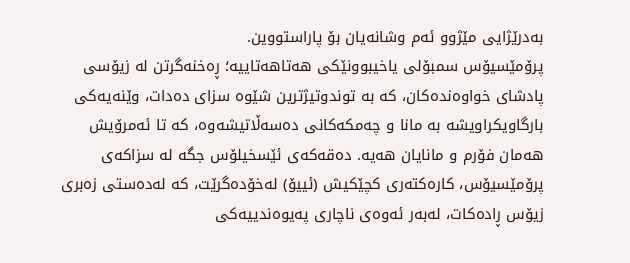بەدرێژایی مێژوو ئەم وشانەیان بۆ پاراستووین.
پرۆمێسیۆس سمبۆلی یاخیبوونێکی هەتاهەتاییە؛ ڕەخنەگرتن لە زیۆسی پادشای خواوەندەکان، کە بە توندوتیژترین شێوە سزای دەدات، وێنەیەکی بارگاویکراویشە بە مانا و چەمکەکانی دەسەڵاتیشەوە، کە تا ئەمرۆیش هەمان فۆرم و مانایان هەیە. دەقەکەی ئێسخیلۆس جگە لە سزاکەی پرۆمێسیۆس، کارەکتەری کچێکیش (ئییۆ) لەخۆدەگرێت، کە لەدەستی زەبری زیۆس ڕادەکات، لەبەر ئەوەی ناچاری پەیوەندییەکی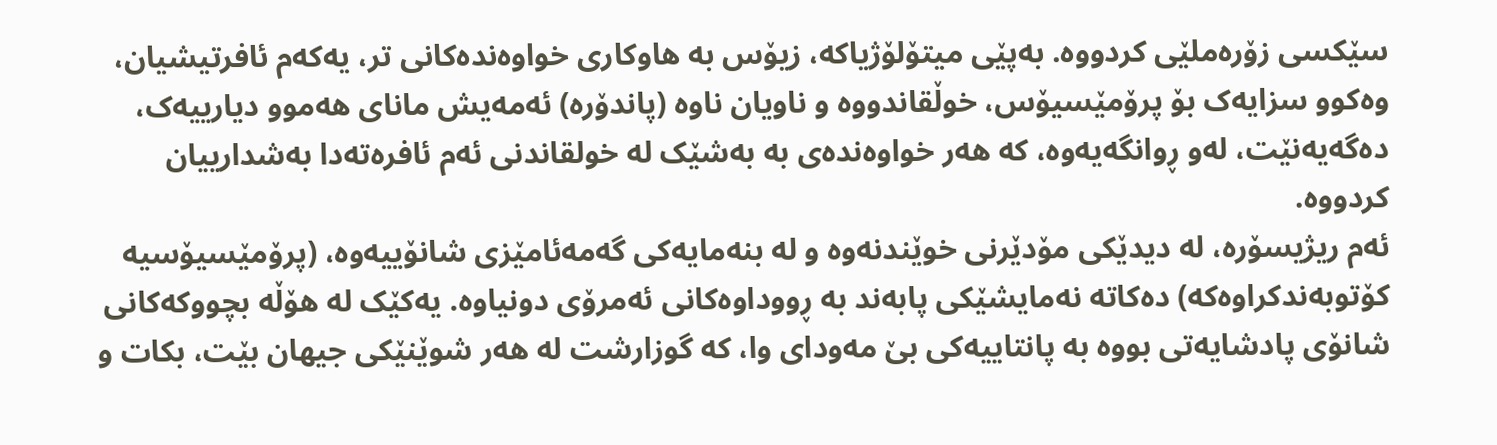سێکسی زۆرەملێی کردووە. بەپێی میتۆلۆژیاکە، زیۆس بە هاوکاری خواوەندەکانی تر، یەکەم ئافرتیشیان، وەکوو سزایەک بۆ پرۆمێسیۆس، خوڵقاندووە و ناویان ناوە (پاندۆرە) ئەمەیش مانای هەموو دیارییەک، دەگەیەنێت، لەو ڕوانگەیەوە، کە هەر خواوەندەی بە بەشێک لە خولقاندنی ئەم ئافرەتەدا بەشدارییان کردووە.
ئەم ریژیسۆرە، لە دیدێکی مۆدێرنی خوێندنەوە و لە بنەمایەکی گەمەئامێزی شانۆییەوە، (پرۆمێسیۆسیە کۆتوبەندکراوەکە) دەکاتە نەمایشێکی پابەند بە ڕووداوەکانی ئەمرۆی دونیاوە. یەکێک لە هۆڵە بچووکەکانی شانۆی پادشایەتی بووە بە پانتاییەکی بێ مەودای وا، کە گوزارشت لە هەر شوێنێکی جیهان بێت، بکات و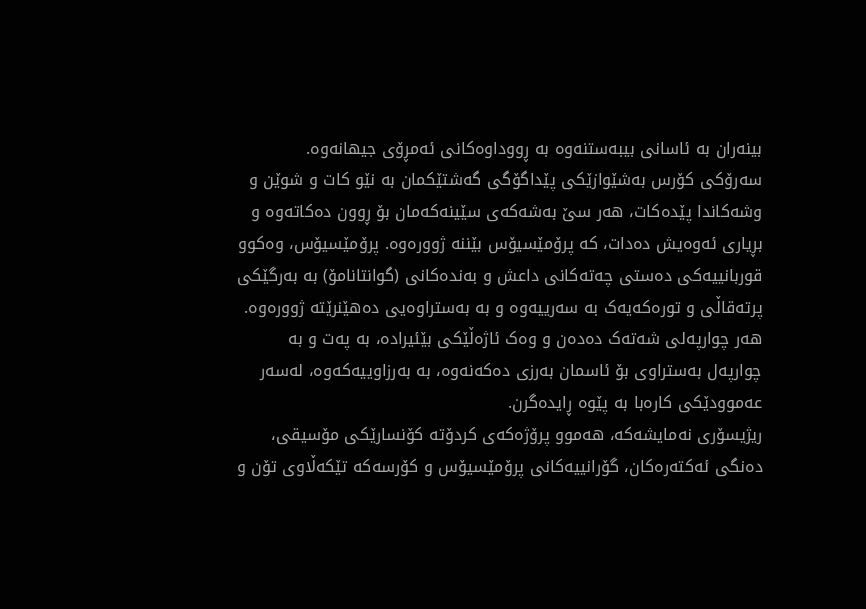بینەران بە ئاسانی بیبەستنەوە بە ڕووداوەکانی ئەمڕۆی جیهانەوە.
سەرۆکی کۆرس بەشێوازێکی پێداگۆگی گەشتێکمان بە نێو کات و شوێن و وشەکاندا پێدەکات، هەر سێ بەشەکەی سێینەکەمان بۆ ڕوون دەکاتەوە و بڕیاری ئەوەیش دەدات، کە پرۆمێسیۆس بێننە ژوورەوە. پرۆمێسیۆس، وەکوو قوربانییەکی دەستی چەتەکانی داعش و بەندەکانی (گوانتانامۆ) بە بەرگێکی پرتەقاڵی و تورەکەیەک بە سەرییەوە و بە بەستراوەیی دەهێنرێتە ژوورەوە. هەر چوارپەلی شەتەک دەدەن و وەک ئاژەڵێکی بێئیرادە، بە پەت و بە چوارپەل بەستراوی بۆ ئاسمان بەرزی دەکەنەوە، بە بەرزاوییەکەوە، لەسەر عەموودێکی کارەبا بە پێوە ڕایدەگرن.
ریژیسۆری نەمایشەکە، هەموو پرۆژەکەی کردۆتە کۆنسارێکی مۆسیقی، دەنگی ئەکتەرەکان، گۆرانییەکانی پرۆمێسیۆس و کۆرسەکە تێکەڵاوی تۆن و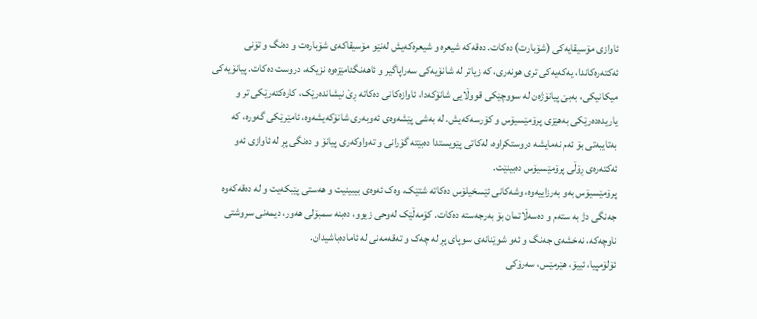ئاوازی مۆسیقایەکی (شۆبارت) دەکات. دەقەکە شیعرە و شیعرەکەیش لەنێو مۆسیقاکەی شۆبارەت و دەنگ و تۆنی ئەکتەرەکاندا، یەکەیەکی تری هونەری، کە زیاتر لە شانۆیەکی سەراپاگیر و ئاهەنگئامێزەوە نزیکە، دروست دەکات. پیانۆیەکی میکانیکی، بەبێ پیانۆژەن لە سووچێکی قووڵایی شانۆکەدا، ئاوازەکانی دەکاتە ڕێ نیشاندەرێک، کارەکتەرێکی تر و یاریدەدەرێکی بەهێزی پرۆمێسیۆس و کۆرسەکەیش. لە بەشی پێشەوەی ئەوبەری شانۆکەیشەوە، ئامێرێکی گەورە، کە بەتایبەتی بۆ ئەم نەمایشە دروستکراوە، لەکاتی پێویستدا دەبێتە گۆرانی و تەواوکەری پیانۆ و دەنگی پڕ لە ئاوازی ئەو ئەکتەرەی ڕۆڵی پرۆمێسیۆس دەبینێت.
پرۆمێسیۆس بەو بەرزاییەوە، وشەکانی ئێسخیلۆس دەکاتە شتێک، وەک ئەوەی بیبینیت و هەستی پێبکەیت و لە دەقەکەوە جەنگی دژ بە ستەم و دەسەڵاتمان بۆ بەرجەستە دەکات. کۆمەڵێک لەوحی زیوو، دەبنە سمبۆلی هەور، دیمەنی سروشتی ناوچەکە، نەخشەی جەنگ و ئەو شوێنانەی سوپای پڕ لە چەک و تەقەمەنی لە ئامادەباشیدان.
ئۆلۆمپیا، ئییۆ، هێرمێس، سەرۆکی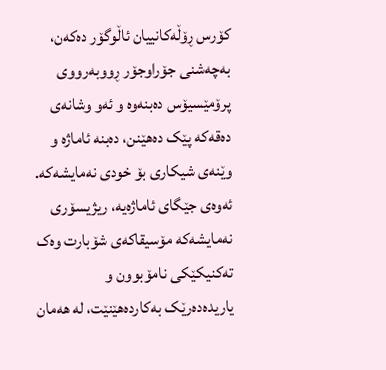کۆرس ڕۆڵەکانییان ئاڵوگۆر دەکەن، بەچەشنی جۆراوجۆر ڕووبەرووی پرۆمێسیۆس دەبنەوە و ئەو وشانەی دەقەکە پێک دەهێنن، دەبنە ئاماژە و وێنەی شیکاری بۆ خودی نەمایشەکە. ئەوەی جێگای ئاماژەیە، ریژیسۆری نەمایشەکە مۆسیقاکەی شۆبارت وەک تەکنیکێکی نامۆبوون و یاریدەدەرێک بەکاردەهێنێت، لە هەمان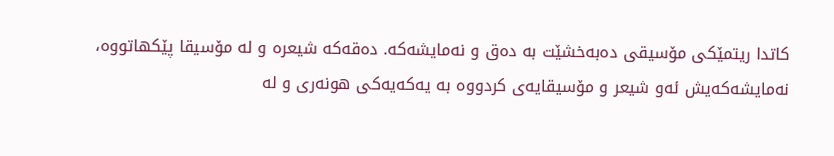کاتدا ریتمێکی مۆسیقی دەبەخشێت بە دەق و نەمایشەکە. دەقەکە شیعرە و لە مۆسیقا پێکهاتووە، نەمایشەکەیش ئەو شیعر و مۆسیقایەی کردووە بە یەکەیەکی هونەری و لە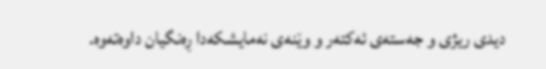دیدی ریژی و جەستەی ئەکتەر و وێنەی نەمایشکەدا ڕەنگیان داوەتەوە.